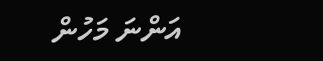އަންނަ މަހުން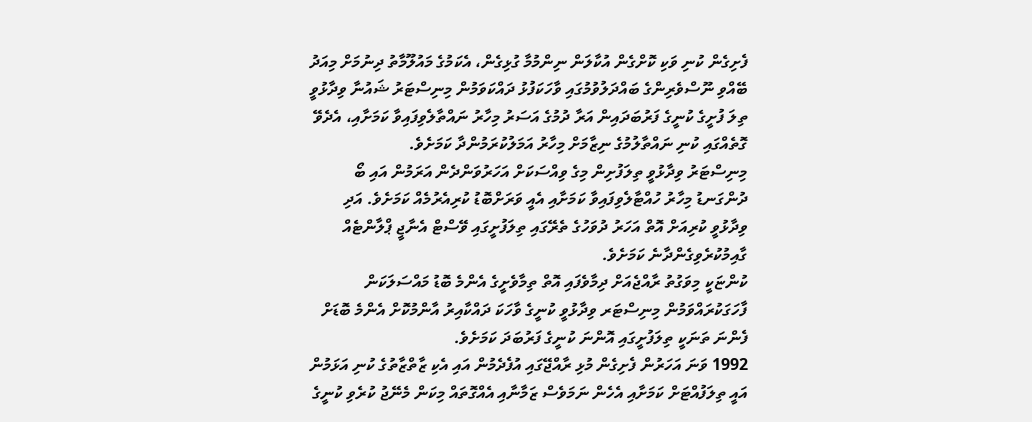ފެށިގެން ކުނި ވަކި ކޮށްގެން އުކާލަން ނިންމުމާ ގުޅިގެން، އެކަމުގެ މައުލޫމާތު ދިނުމަށް މިއަދު ބޭއްވި ނޫސްވެރިންގެ ބައްދަލުވުމުގައި ވާހަކަފުޅު ދައްކަވަމުން މިނިސްޓަރު ޝައުނާ ވިދާޅުވީ ތިލަ ފުށީގެ ކުނީގެ ފަރުބަދައިން އަރާ ދުމުގެ އަސަރު މިހާރު ނައްތާލެވިފައިވާ ކަމަށާއި، އެދެވޭ ގޮތެއްގައި ކުނި ނައްތާލުމުގެ ނިޒާމަށް މިހާރު އަމަލުކުރަމުންދާ ކަމަށެވެ.
މިނިސްޓަރު ވިދާޅުވީ ތިލަފުށިން މިގެ ވިއްސަކަށް އަހަރުވަންދެން އަރަމުން އައި ބޯ ދުންގަނޑު މިހާރު ހުއްޓާލެވިފައިވާ ކަމަށާއި އެއީ ވަރަށްބޮޑު ކުރިއެރުމެއް ކަމަށެވެ. އަދި ވިދާޅުވީ ކުރިއަށް އޮތް އަހަރު ދުވަހުގެ ތެރޭގައި ތިލަފުށީގައި ވޭސްޓް އެނާޖީ ޕްލާންޓެއް ގާއިމުކުރެވިގެންދާނެ ކަމަށެވެ.
ކުންޏަކީ މިވަގުތު ރާއްޖެއަށް ދިމާވެފައި އޮތް ތިމާވެށީގެ އެންމެ ބޮޑު މައްސަލަކަން ފާހަގަކުރައްވަމުން މިނިސްޓަރ ވިދާޅުވީ ކުނީގެ ވާހަކަ ދައްކާއިރު އާންމުކޮށް އެންމެ ބޮޑަށް ފެންނަ ތަނަކީ ތިލަފުށީގައި އޮންނަ ކުނީގެ ފަރުބަދަ ކަމަށެވެ.
1992 ވަނަ އަހަރުން ފެށިގެން މުޅި ރާއްޖޭގައި އުފެދެމުން އައި އެކި ޒާތްޒާތުގެ ކުނި އަޅަމުން އައީ ތިލަފުއްޓަށް ކަމަށާއި އެހެން ނަމަވެސް ޒަމާނާއި އެއްގޮތައް މިކަން މެނޭޖު ކުރެވި ކުނީގެ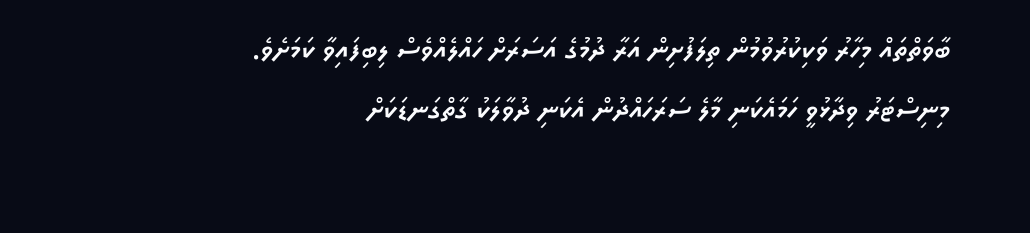ބާވަތްތައް މިހާރު ވަކިކުރުވުމުން ތިލަފުށިން އަރާ ދުމުގެ އަސަރަށް ހައްލެއްވެސް ލިބިފައިވާ ކަމަށެވެ.
މިނިސްޓަރު ވިދާޅުވީ ހަމައެކަނި މާލެ ސަރަހައްދުން އެކަނި ދުވާލަކު ގާތްގަނޑަކަށް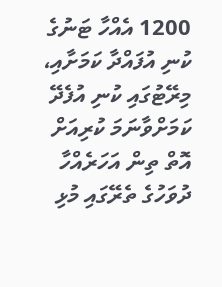1200 އެއްހާ ޓަނުގެ ކުނި އުފައްދާ ކަމަށާއި، މިރޭޓުގައި ކުނި އުފެދޭ ކަމަށްވާނަމަ ކުރިއަށް އޮތް ތިން އަހަރެއްހާ ދުވަހުގެ ތެރޭގައި މުޅި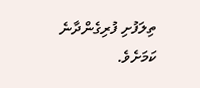ތިލަފުށި ފުރިގެންދާނެ ކަމަށެވެ.